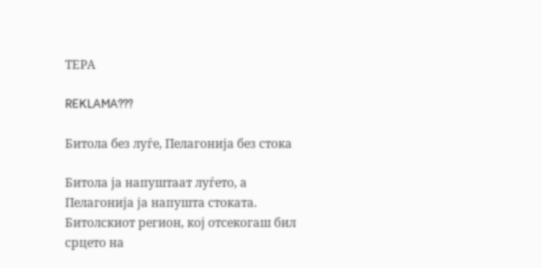ТЕРА

REKLAMA???

Битола без луѓе, Пелагонија без стока

Битола ја напуштаат луѓето, а Пелагонија ја напушта стоката. Битолскиот регион, кој отсекогаш бил срцето на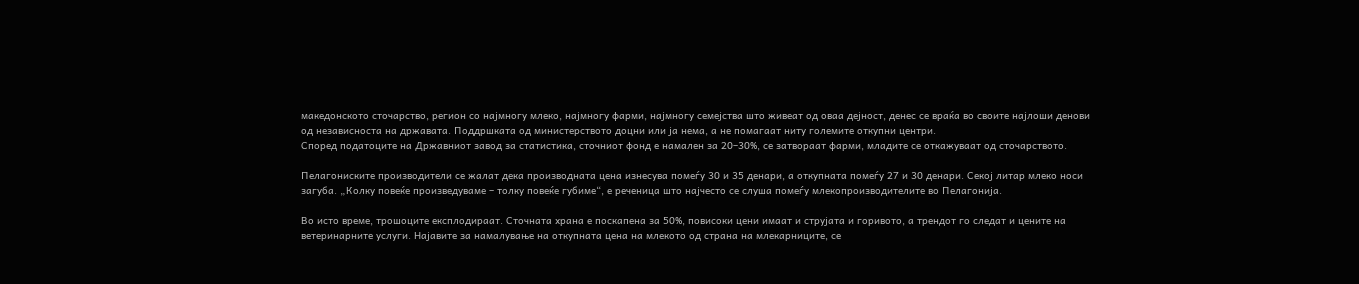македонското сточарство, регион со најмногу млеко, најмногу фарми, најмногу семејства што живеат од оваа дејност, денес се враќа во своите најлоши денови од независноста на државата. Поддршката од министерството доцни или ја нема, а не помагаат ниту големите откупни центри.
Според податоците на Државниот завод за статистика, сточниот фонд е намален за 20–30%, се затвораат фарми, младите се откажуваат од сточарството.

Пелагониските производители се жалат дека производната цена изнесува помеѓу 30 и 35 денари, а откупната помеѓу 27 и 30 денари. Секој литар млеко носи загуба. „Колку повеќе произведуваме – толку повеќе губиме“, е реченица што најчесто се слуша помеѓу млекопроизводителите во Пелагонија.

Во исто време, трошоците експлодираат. Сточната храна е поскапена за 50%, повисоки цени имаат и струјата и горивото, а трендот го следат и цените на ветеринарните услуги. Најавите за намалување на откупната цена на млекото од страна на млекарниците, се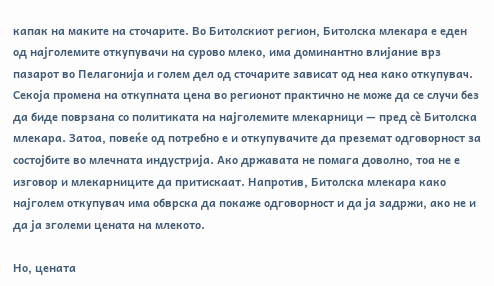капак на маките на сточарите. Во Битолскиот регион, Битолска млекара е еден од најголемите откупувачи на сурово млеко, има доминантно влијание врз пазарот во Пелагонија и голем дел од сточарите зависат од неа како откупувач. Секоја промена на откупната цена во регионот практично не може да се случи без да биде поврзана со политиката на најголемите млекарници — пред сè Битолска млекара. Затоа, повеќе од потребно е и откупувачите да преземат одговорност за состојбите во млечната индустрија. Ако државата не помага доволно, тоа не е изговор и млекарниците да притискаат. Напротив, Битолска млекара како најголем откупувач има обврска да покаже одговорност и да ја задржи, ако не и да ја зголеми цената на млекото.

Но, цената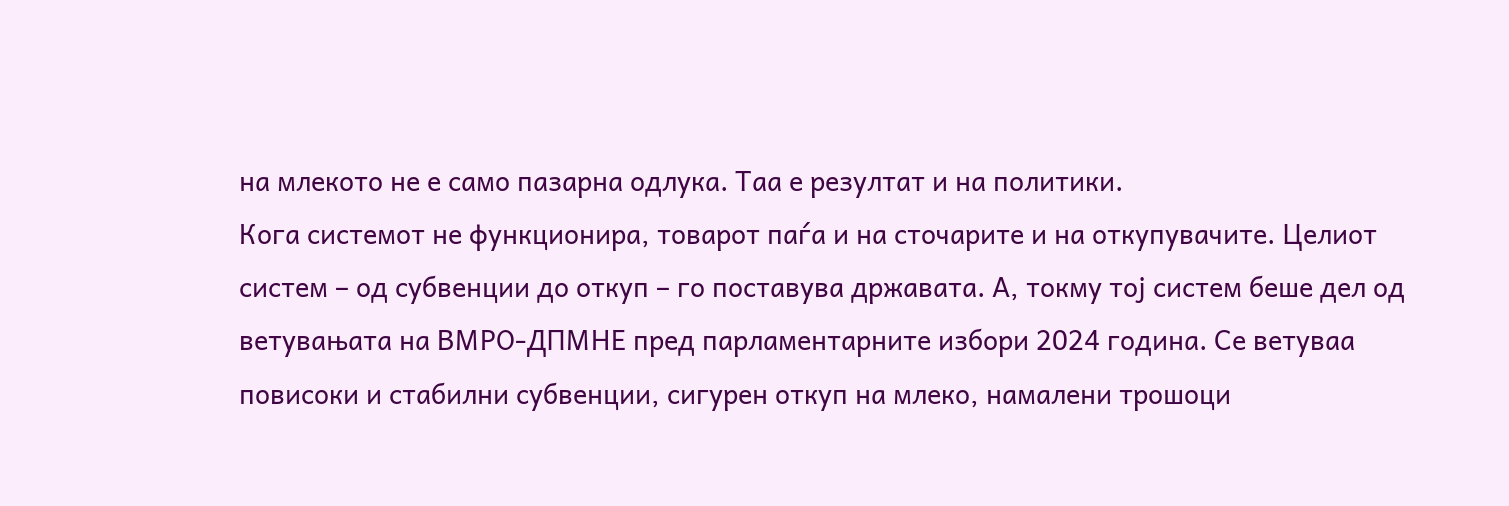на млекото не е само пазарна одлука. Таа е резултат и на политики.
Кога системот не функционира, товарот паѓа и на сточарите и на откупувачите. Целиот систем – од субвенции до откуп – го поставува државата. А, токму тој систем беше дел од ветувањата на ВМРО-ДПМНЕ пред парламентарните избори 2024 година. Се ветуваа повисоки и стабилни субвенции, сигурен откуп на млеко, намалени трошоци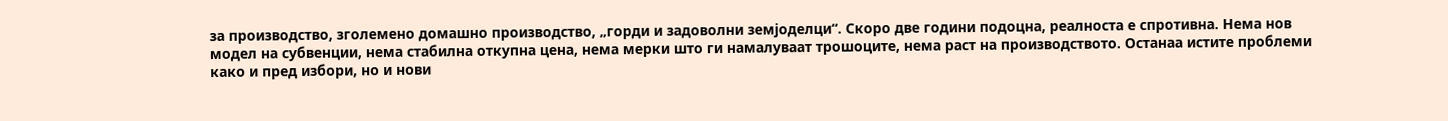за производство, зголемено домашно производство, „горди и задоволни земјоделци“. Скоро две години подоцна, реалноста е спротивна. Нема нов модел на субвенции, нема стабилна откупна цена, нема мерки што ги намалуваат трошоците, нема раст на производството. Останаа истите проблеми како и пред избори, но и нови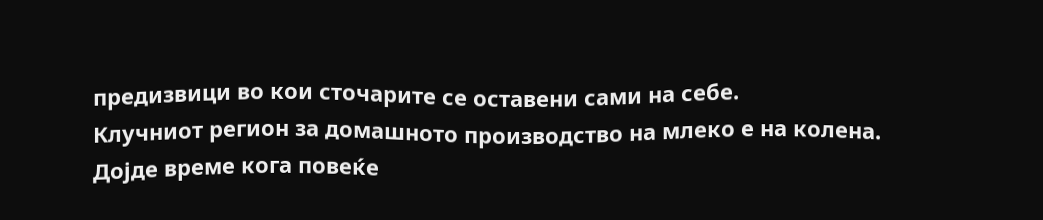предизвици во кои сточарите се оставени сами на себе.
Клучниот регион за домашното производство на млеко е на колена. Дојде време кога повеќе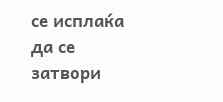се исплаќа да се затвори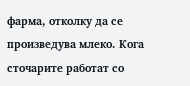фарма, отколку да се произведува млеко. Кога сточарите работат со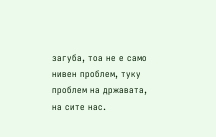загуба, тоа не е само нивен проблем, туку проблем на државата, на сите нас.